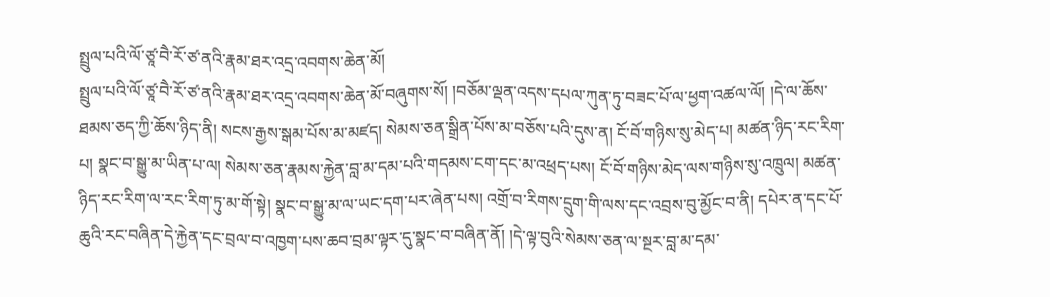སྤྲུལ་པའི་ལོ་ཙཱ་བཻ་རོ་ཙ་ནའི་རྣམ་ཐར་འདྲ་འབགས་ཆེན་མོ།
སྤྲུལ་པའི་ལོ་ཙཱ་བཻ་རོ་ཙ་ནའི་རྣམ་ཐར་འདྲ་འབགས་ཆེན་མོ་བཞུགས་སོ། །བཅོམ་ལྡན་འདས་དཔལ་ཀུན་ཏུ་བཟང་པོ་ལ་ཕྱག་འཚལ་ལོ། །དེ་ལ་ཆོས་ཐམས་ཅད་ཀྱི་ཆོས་ཉིད་ནི། སངས་རྒྱས་སྒམ་པོས་མ་མཛད། སེམས་ཅན་སྒྲིན་པོས་མ་བཅོས་པའི་དུས་ན། ངོ་བོ་གཉིས་སུ་མེད་པ། མཚན་ཉིད་རང་རིག་པ། སྣང་བ་སྒྱུ་མ་ཡིན་པ་ལ། སེམས་ཅན་རྣམས་རྐྱེན་བླ་མ་དམ་པའི་གདམས་ངག་དང་མ་འཕྲད་པས། ངོ་བོ་གཉིས་མེད་ལས་གཉིས་སུ་འཁྲུལ། མཚན་ཉིད་རང་རིག་ལ་རང་རིག་ཏུ་མ་གོ་སྟེ། སྣང་བ་སྒྱུ་མ་ལ་ཡང་དག་པར་ཞེན་པས། འགྲོ་བ་རིགས་དྲུག་གི་ལས་དང་འབྲས་བུ་མྱོང་བ་ནི། དཔེར་ན་དང་པོ་ཆུའི་རང་བཞིན་དེ་རྐྱེན་དང་བྲལ་བ་འཁྱག་པས་ཆབ་བྲམ་ལྟར་དུ་སྣང་བ་བཞིན་ནོ། །དེ་ལྟ་བུའི་སེམས་ཅན་ལ་སྔར་བླ་མ་དམ་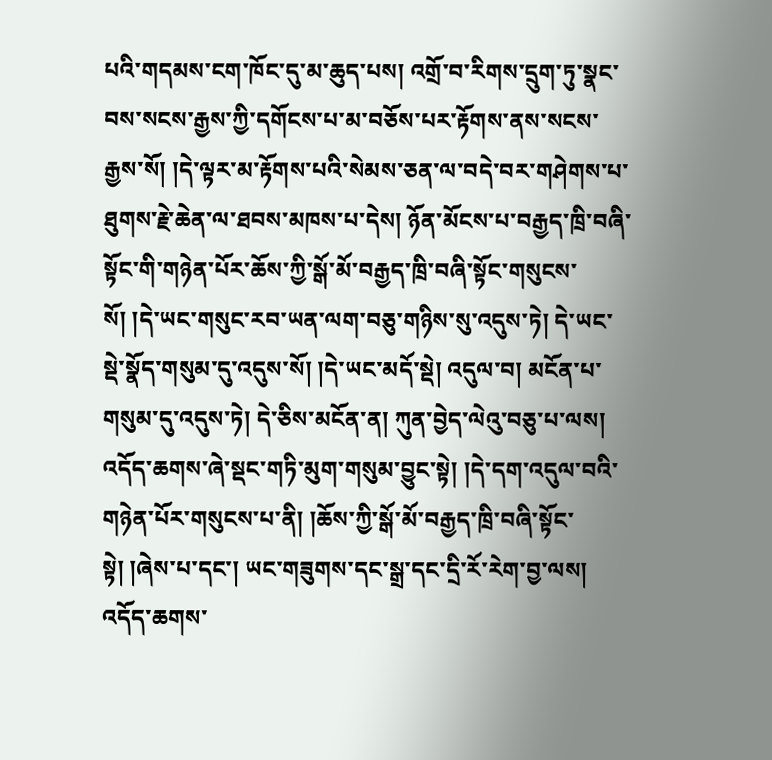པའི་གདམས་ངག་ཁོང་དུ་མ་ཆུད་པས། འགྲོ་བ་རིགས་དྲུག་ཏུ་སྣང་བས་སངས་རྒྱས་ཀྱི་དགོངས་པ་མ་བཅོས་པར་རྟོགས་ནས་སངས་རྒྱས་སོ། །དེ་ལྟར་མ་རྟོགས་པའི་སེམས་ཅན་ལ་བདེ་བར་གཤེགས་པ་ཐུགས་རྗེ་ཆེན་ལ་ཐབས་མཁས་པ་དེས། ཉོན་མོངས་པ་བརྒྱད་ཁྲི་བཞི་སྟོང་གི་གཉེན་པོར་ཆོས་ཀྱི་སྒོ་མོ་བརྒྱད་ཁྲི་བཞི་སྟོང་གསུངས་སོ། །དེ་ཡང་གསུང་རབ་ཡན་ལག་བཅུ་གཉིས་སུ་འདུས་ཏེ། དེ་ཡང་སྡེ་སྣོད་གསུམ་དུ་འདུས་སོ། །དེ་ཡང་མདོ་སྡེ། འདུལ་བ། མངོན་པ་གསུམ་དུ་འདུས་ཏེ། དེ་ཅིས་མངོན་ན། ཀུན་བྱེད་ལེའུ་བཅུ་པ་ལས། འདོད་ཆགས་ཞེ་སྡང་གཏི་མུག་གསུམ་བྱུང་སྟེ། །དེ་དག་འདུལ་བའི་གཉེན་པོར་གསུངས་པ་ནི། །ཆོས་ཀྱི་སྒོ་མོ་བརྒྱད་ཁྲི་བཞི་སྟོང་སྟེ། །ཞེས་པ་དང་། ཡང་གཟུགས་དང་སྒྲ་དང་དྲི་རོ་རེག་བྱ་ལས། འདོད་ཆགས་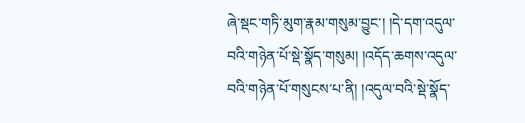ཞེ་སྡང་གཏི་མུག་རྣམ་གསུམ་བྱུང་། །དེ་དག་འདུལ་བའི་གཉེན་པོ་སྡེ་སྣོད་གསུམ། །འདོད་ཆགས་འདུལ་བའི་གཉེན་པོ་གསུངས་པ་ནི། །འདུལ་བའི་སྡེ་སྣོད་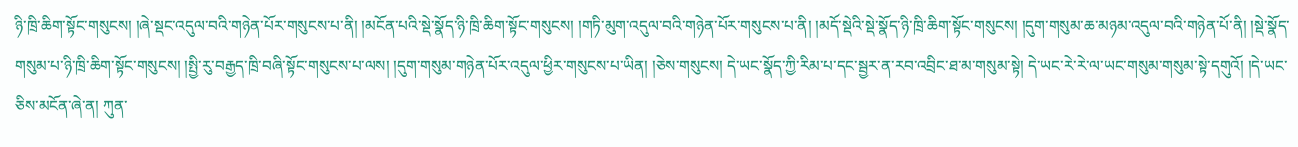ཉི་ཁྲི་ཆིག་སྟོང་གསུངས། །ཞེ་སྡང་འདུལ་བའི་གཉེན་པོར་གསུངས་པ་ནི། །མངོན་པའི་སྡེ་སྣོད་ཉི་ཁྲི་ཆིག་སྟོང་གསུངས། །གཏི་མུག་འདུལ་བའི་གཉེན་པོར་གསུངས་པ་ནི། །མདོ་སྡེའི་སྡེ་སྣོད་ཉི་ཁྲི་ཆིག་སྟོང་གསུངས། །དུག་གསུམ་ཆ་མཉམ་འདུལ་བའི་གཉེན་པོ་ནི། །སྡེ་སྣོད་གསུམ་པ་ཉི་ཁྲི་ཆིག་སྟོང་གསུངས། །སྤྱི་རུ་བརྒྱད་ཁྲི་བཞི་སྟོང་གསུངས་པ་ལས། །དུག་གསུམ་གཉེན་པོར་འདུལ་ཕྱིར་གསུངས་པ་ཡིན། །ཅེས་གསུངས། དེ་ཡང་སྣོད་ཀྱི་རིམ་པ་དང་སྦྱར་ན་རབ་འབྲིང་ཐ་མ་གསུམ་སྟེ། དེ་ཡང་རེ་རེ་ལ་ཡང་གསུམ་གསུམ་སྟེ་དགུའོ། །དེ་ཡང་ཅིས་མངོན་ཞེ་ན། ཀུན་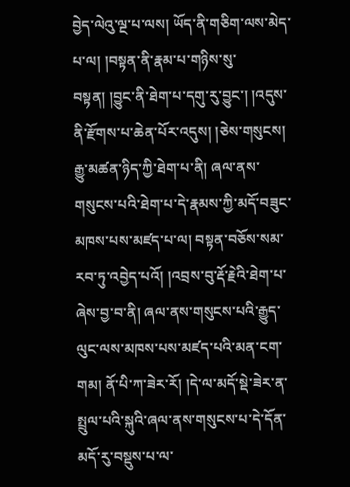བྱེད་ལེའུ་ལྔ་པ་ལས། ཡོད་ནི་གཅིག་ལས་མེད་པ་ལ། །བསྟན་ནི་རྣམ་པ་གཉིས་སུ་བསྟན། །བྱུང་ནི་ཐེག་པ་དགུ་རུ་བྱུང་། །འདུས་ནི་རྫོགས་པ་ཆེན་པོར་འདུས། །ཅེས་གསུངས། རྒྱུ་མཚན་ཉིད་ཀྱི་ཐེག་པ་ནི། ཞལ་ནས་གསུངས་པའི་ཐེག་པ་དེ་རྣམས་ཀྱི་མདོ་བཟུང་མཁས་པས་མཛད་པ་ལ། བསྟན་བཅོས་སམ་རབ་ཏུ་འབྱེད་པའོ། །འབྲས་བུ་རྡོ་རྗེའི་ཐེག་པ་ཞེས་བྱ་བ་ནི། ཞལ་ནས་གསུངས་པའི་རྒྱུད་ལུང་ལས་མཁས་པས་མཛད་པའི་མན་ངག་གམ། ནོ་པི་ཀ་ཟེར་རོ། །དེ་ལ་མདོ་སྡེ་ཟེར་ན་སྤྲུལ་པའི་སྐུའི་ཞལ་ནས་གསུངས་པ་དེ་དོན་མདོ་རུ་བསྡུས་པ་ལ་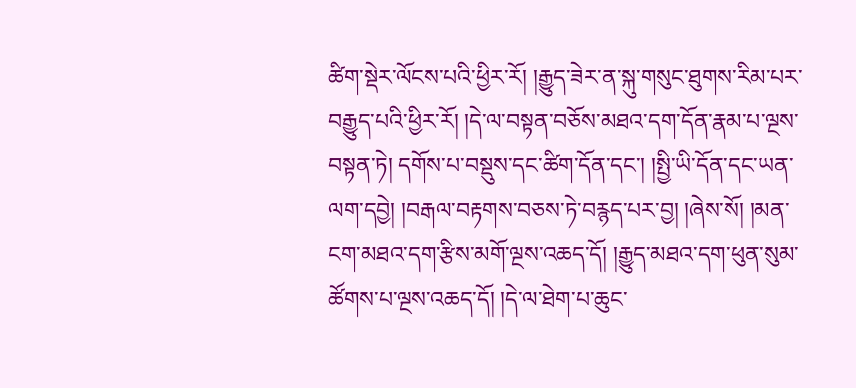ཚིག་སྡེར་ལོངས་པའི་ཕྱིར་རོ། །རྒྱུད་ཟེར་ན་སྐུ་གསུང་ཐུགས་རིམ་པར་བརྒྱུད་པའི་ཕྱིར་རོ། །དེ་ལ་བསྟན་བཅོས་མཐའ་དག་དོན་རྣམ་པ་ལྔས་བསྟན་ཏེ། དགོས་པ་བསྡུས་དང་ཚིག་དོན་དང་། །སྤྱི་ཡི་དོན་དང་ཡན་ལག་དབྱེ། །བརྒལ་བརྟགས་བཅས་ཏེ་བརྙད་པར་བྱ། །ཞེས་སོ། །མན་ངག་མཐའ་དག་རྩིས་མགོ་ལྔས་འཆད་དོ། །རྒྱུད་མཐའ་དག་ཕུན་སུམ་ཚོགས་པ་ལྔས་འཆད་དོ། །དེ་ལ་ཐེག་པ་ཆུང་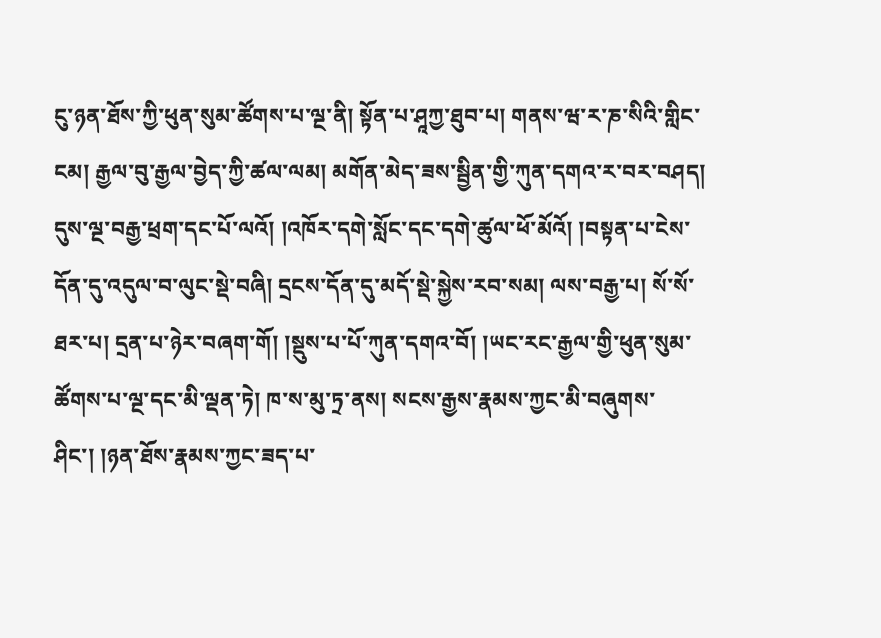ངུ་ཉན་ཐོས་ཀྱི་ཕུན་སུམ་ཚོགས་པ་ལྔ་ནི། སྟོན་པ་ཤཱཀྱ་ཐུབ་པ། གནས་ཝ་ར་ཎ་སིའི་གླིང་ངམ། རྒྱལ་བུ་རྒྱལ་བྱེད་ཀྱི་ཚལ་ལམ། མགོན་མེད་ཟས་སྦྱིན་གྱི་ཀུན་དགའ་ར་བར་བཤད། དུས་ལྔ་བརྒྱ་ཕྲག་དང་པོ་ལའོ། །འཁོར་དགེ་སློང་དང་དགེ་ཚུལ་ཕོ་མོའོ། །བསྟན་པ་ངེས་དོན་དུ་འདུལ་བ་ལུང་སྡེ་བཞི། དྲངས་དོན་དུ་མདོ་སྡེ་སྐྱེས་རབ་སམ། ལས་བརྒྱ་པ། སོ་སོ་ཐར་པ། དྲན་པ་ཉེར་བཞག་གོ། །སྡུས་པ་པོ་ཀུན་དགའ་བོ། །ཡང་རང་རྒྱལ་གྱི་ཕུན་སུམ་ཚོགས་པ་ལྔ་དང་མི་ལྡན་ཏེ། ཁ་ས་མུ་ཏྲ་ནས། སངས་རྒྱས་རྣམས་ཀྱང་མི་བཞུགས་ཤིང་། །ཉན་ཐོས་རྣམས་ཀྱང་ཟད་པ་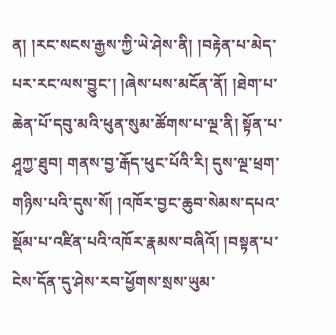ན། །རང་སངས་རྒྱས་ཀྱི་ཡེ་ཤེས་ནི། །བརྟེན་པ་མེད་པར་རང་ལས་བྱུང་། །ཞེས་པས་མངོན་ནོ། །ཐེག་པ་ཆེན་པོ་དབུ་མའི་ཕུན་སུམ་ཚོགས་པ་ལྔ་ནི། སྟོན་པ་ཤཱཀྱ་ཐུབ། གནས་བྱ་རྒོད་ཕུང་པོའི་རི། དུས་ལྔ་ཕྲག་གཉིས་པའི་དུས་སོ། །འཁོར་བྱང་ཆུབ་སེམས་དཔའ་སྡོམ་པ་འཛིན་པའི་འཁོར་རྣམས་བཞིའོ། །བསྟན་པ་ངེས་དོན་དུ་ཤེས་རབ་ཕྱོགས་སྲས་ཡུམ་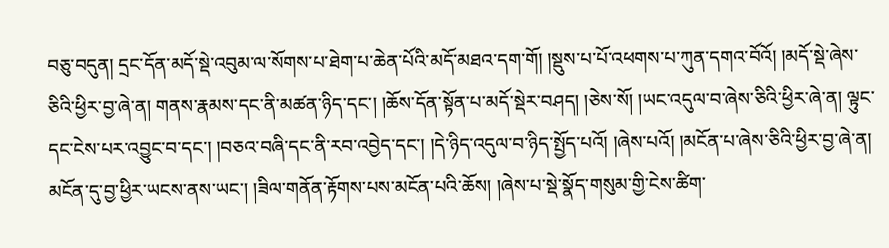བཅུ་བདུན། དྲང་དོན་མདོ་སྡེ་འབུམ་ལ་སོགས་པ་ཐེག་པ་ཆེན་པོའི་མདོ་མཐའ་དག་གོ། །སྡུས་པ་པོ་འཕགས་པ་ཀུན་དགའ་བོའོ། །མདོ་སྡེ་ཞེས་ཅིའི་ཕྱིར་བྱ་ཞེ་ན། གནས་རྣམས་དང་ནི་མཚན་ཉིད་དང་། །ཆོས་དོན་སྟོན་པ་མདོ་སྡེར་བཤད། །ཅེས་སོ། །ཡང་འདུལ་བ་ཞེས་ཅིའི་ཕྱིར་ཞེ་ན། ལྟུང་དང་ངེས་པར་འབྱུང་བ་དང་། །བཅའ་བཞི་དང་ནི་རབ་འབྱེད་དང་། །དེ་ཉིད་འདུལ་བ་ཉིད་སྤྱོད་པའོ། །ཞེས་པའོ། །མངོན་པ་ཞེས་ཅིའི་ཕྱིར་བྱ་ཞེ་ན། མངོན་དུ་བྱ་ཕྱིར་ཡངས་ནས་ཡང་། །ཟིལ་གནོན་རྟོགས་པས་མངོན་པའི་ཆོས། །ཞེས་པ་སྡེ་སྣོད་གསུམ་གྱི་ངེས་ཚིག་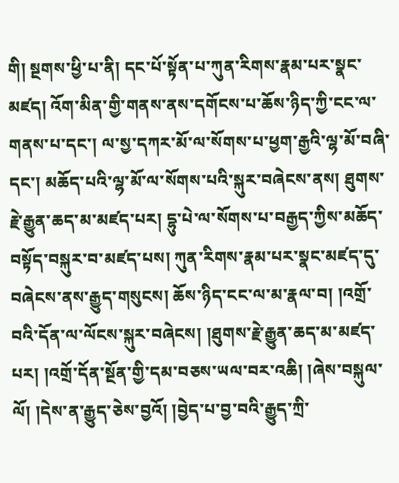གི། སྔགས་ཕྱི་པ་ནི། དང་པོ་སྟོན་པ་ཀུན་རིགས་རྣམ་པར་སྣང་མཛད། འོག་མིན་གྱི་གནས་ནས་དགོངས་པ་ཆོས་ཉིད་ཀྱི་ངང་ལ་གནས་པ་དང་། ལ་སྱ་དཀར་མོ་ལ་སོགས་པ་ཕྱག་རྒྱའི་ལྷ་མོ་བཞི་དང་། མཆོད་པའི་ལྷ་མོ་ལ་སོགས་པའི་སྐུར་བཞེངས་ནས། ཐུགས་རྗེ་རྒྱུན་ཆད་མ་མཛད་པར། དྷུ་པེ་ལ་སོགས་པ་བརྒྱད་ཀྱིས་མཆོད་བསྟོད་བསྐུར་བ་མཛད་པས། ཀུན་རིགས་རྣམ་པར་སྣང་མཛད་དུ་བཞེངས་ནས་རྒྱུད་གསུངས། ཆོས་ཉིད་ངང་ལ་མ་རྣལ་བ། །འགྲོ་བའི་དོན་ལ་ལོངས་སྐུར་བཞེངས། །ཐུགས་རྗེ་རྒྱུན་ཆད་མ་མཛད་པར། །འགྲོ་དོན་སྔོན་གྱི་དམ་བཅས་ཡལ་བར་འཆི། །ཞེས་བསྐུལ་ལོ། །དེས་ན་རྒྱུད་ཅེས་བྱའོ། །བྱེད་པ་བྱ་བའི་རྒྱུད་ཀྲི་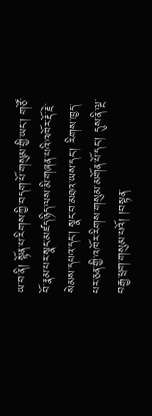ཡ་བ་ནི། སྟོན་པ་རིགས་ཀྱི་བདག་པོ་གསུམ་གྱི་ཡང་། གཙོ་བོ་རྣམ་པར་སྣང་མཛད་ཉིད་ལས་མི་གཞན་པའི་འཁོར་རྡོ་རྗེ་སེམས་དཔའ་དང་། སྣང་བ་མཐའ་ཡས་དང་། རིགས་ཁྱད་པར་ཅན་གྱི་འཁོར་རིགས་གསུམ་མགོན་པོ་དང་། དུས་ནི་ལྔ་བརྒྱ་ཕྲག་གསུམ་པའོ། །བསྟན་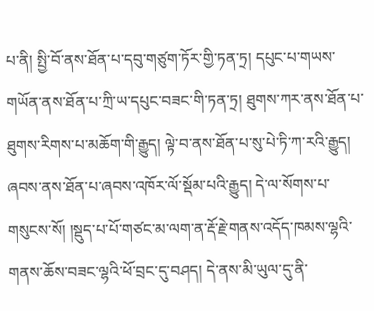པ་ནི། སྤྱི་བོ་ནས་ཐོན་པ་དབུ་གཙུག་ཏོར་གྱི་ཏན་ཏྲ། དཔུང་པ་གཡས་གཡོན་ནས་ཐོན་པ་ཀྲི་ཡ་དཔུང་བཟང་གི་ཏན་ཏྲ། ཐུགས་ཀར་ནས་ཐོན་པ་ཐུགས་རིགས་པ་མཆོག་གི་རྒྱུད། ལྟེ་བ་ནས་ཐོན་པ་སུ་པེ་ཏི་ཀ་རའི་རྒྱུད། ཞབས་ནས་ཐོན་པ་ཞབས་འཁོར་ལོ་སྡོམ་པའི་རྒྱུད། དེ་ལ་སོགས་པ་གསུངས་སོ། །སྡུད་པ་པོ་གཙང་མ་ལག་ན་རྡོ་རྗེ་གནས་འདོད་ཁམས་ལྷའི་གནས་ཆོས་བཟང་ལྷའི་ཕོ་བྲང་དུ་བཤད། དེ་ནས་མི་ཡུལ་དུ་ནི་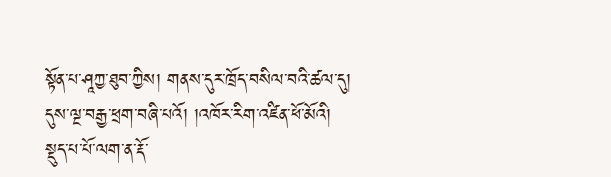སྟོན་པ་ཤཱཀྱ་ཐུབ་ཀྱིས། གནས་དུར་ཁྲོད་བསིལ་བའི་ཚལ་དུ། དུས་ལྔ་བརྒྱ་ཕྲག་བཞི་པའོ། །འཁོར་རིག་འཛིན་ཕོ་མོའི། སྡུད་པ་པོ་ལག་ན་རྡོ་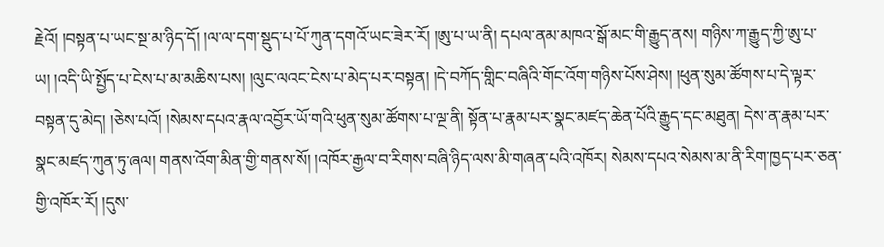རྗེའོ། །བསྟན་པ་ཡང་སྔ་མ་ཉིད་དོ། །ལ་ལ་དག་སྡུད་པ་པོ་ཀུན་དགའོ་ཡང་ཟེར་རོ། །ཨུ་པ་ཡ་ནི། དཔལ་ནམ་མཁའ་སྒོ་མང་གི་རྒྱུད་ནས། གཉིས་ཀ་རྒྱུད་ཀྱི་ཨུ་པ་ཡ། །འདི་ཡི་སྤྱོད་པ་ངེས་པ་མ་མཆིས་པས། །ལུང་ལའང་ངེས་པ་མེད་པར་བསྟན། །དེ་བཀོད་གླིང་བཞིའི་གོང་འོག་གཉིས་པོས་ཤེས། །ཕུན་སུམ་ཚོགས་པ་དེ་ལྟར་བསྟན་དུ་མེད། །ཅེས་པའོ། །སེམས་དཔའ་རྣལ་འབྱོར་ཡོ་གའི་ཕུན་སུམ་ཚོགས་པ་ལྔ་ནི། སྟོན་པ་རྣམ་པར་སྣང་མཛད་ཆེན་པོའི་རྒྱུད་དང་མཐུན། དེས་ན་རྣམ་པར་སྣང་མཛད་ཀུན་ཏུ་ཞལ། གནས་འོག་མིན་གྱི་གནས་སོ། །འཁོར་རྒྱལ་བ་རིགས་བཞི་ཉིད་ལས་མི་གཞན་པའི་འཁོར། སེམས་དཔའ་སེམས་མ་ནི་རིག་ཁྱད་པར་ཅན་གྱི་འཁོར་རོ། །དུས་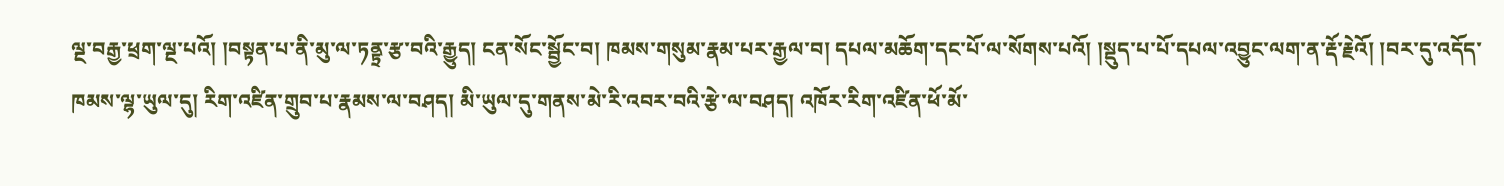ལྔ་བརྒྱ་ཕྲག་ལྔ་པའོ། །བསྟན་པ་ནི་མུ་ལ་ཏནྟྲ་རྩ་བའི་རྒྱུད། ངན་སོང་སྦྱོང་བ། ཁམས་གསུམ་རྣམ་པར་རྒྱལ་བ། དཔལ་མཆོག་དང་པོ་ལ་སོགས་པའོ། །སྡུད་པ་པོ་དཔལ་འབྱུང་ལག་ན་རྡོ་རྗེའོ། །བར་དུ་འདོད་ཁམས་ལྷ་ཡུལ་དུ། རིག་འཛིན་གྲུབ་པ་རྣམས་ལ་བཤད། མི་ཡུལ་དུ་གནས་མེ་རི་འབར་བའི་རྩེ་ལ་བཤད། འཁོར་རིག་འཛིན་ཕོ་མོ་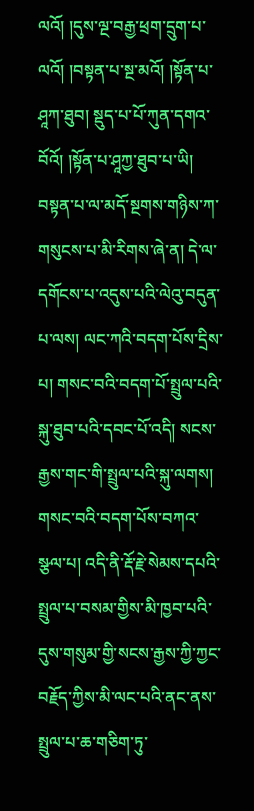ལའོ། །དུས་ལྔ་བརྒྱ་ཕྲག་དྲུག་པ་ལའོ། །བསྟན་པ་སྔ་མའོ། །སྟོན་པ་ཤཱཀ་ཐུབ། སྡུད་པ་པོ་ཀུན་དགའ་བོའོ། །སྟོན་པ་ཤཱཀྱ་ཐུབ་པ་ཡི། བསྟན་པ་ལ་མདོ་སྔགས་གཉིས་ཀ་གསུངས་པ་མི་རིགས་ཞེ་ན། དེ་ལ་དགོངས་པ་འདུས་པའི་ལེའུ་བདུན་པ་ལས། ལང་ཀའི་བདག་པོས་དྲིས་པ། གསང་བའི་བདག་པོ་སྤྲུལ་པའི་སྐུ་ཐུབ་པའི་དབང་པོ་འདི། སངས་རྒྱས་གང་གི་སྤྲུལ་པའི་སྐུ་ལགས། གསང་བའི་བདག་པོས་བཀའ་སྩལ་པ། འདི་ནི་རྡོ་རྗེ་སེམས་དཔའི་སྤྲུལ་པ་བསམ་གྱིས་མི་ཁྱབ་པའི་དུས་གསུམ་གྱི་སངས་རྒྱས་ཀྱི་ཀྱང་བརྗོད་ཀྱིས་མི་ལང་པའི་ནང་ནས་སྤྲུལ་པ་ཆ་གཅིག་ཏུ་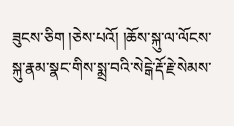ཟུངས་ཅིག །ཅེས་པའོ། །ཆོས་སྐུ་ལ་ལོངས་སྐུ་རྣམ་སྣང་གིས་སྨྲ་བའི་སེངྒེ་རྡོ་རྗེ་སེམས་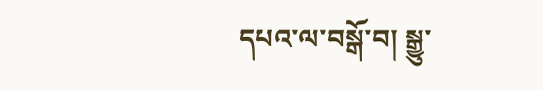དཔའ་ལ་བསྒོ་བ། སྒྱུ་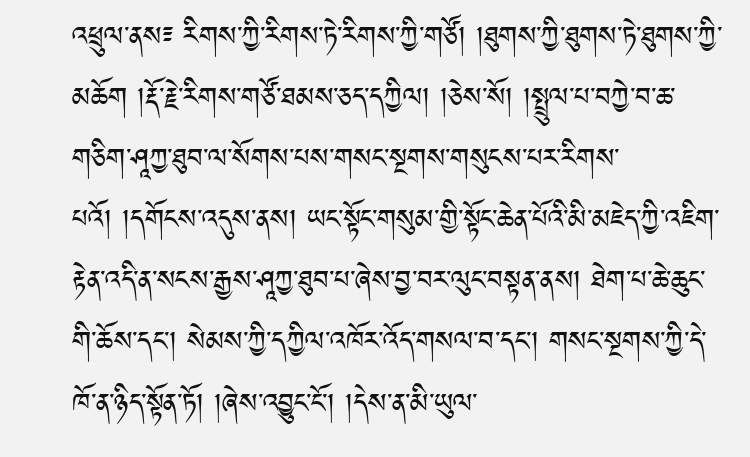འཕྲུལ་ནས༴ རིགས་ཀྱི་རིགས་ཏེ་རིགས་ཀྱི་གཙོ། །ཐུགས་ཀྱི་ཐུགས་ཏེ་ཐུགས་ཀྱི་མཆོག །རྡོ་རྗེ་རིགས་གཙོ་ཐམས་ཅད་དཀྱིལ། །ཅེས་སོ། །སྤྲུལ་པ་བཀྱེ་བ་ཆ་གཅིག་ཤཱཀྱ་ཐུབ་ལ་སོགས་པས་གསང་སྔགས་གསུངས་པར་རིགས་པའོ། །དགོངས་འདུས་ནས། ཡང་སྟོང་གསུམ་གྱི་སྟོང་ཆེན་པོའི་མི་མཇེད་ཀྱི་འཇིག་རྟེན་འདི་ན་སངས་རྒྱས་ཤཱཀྱ་ཐུབ་པ་ཞེས་བྱ་བར་ལུང་བསྟན་ནས། ཐེག་པ་ཆེ་ཆུང་གི་ཆོས་དང་། སེམས་ཀྱི་དཀྱིལ་འཁོར་འོད་གསལ་བ་དང་། གསང་སྔགས་ཀྱི་དེ་ཁོ་ན་ཉིད་སྟོན་ཏོ། །ཞེས་འབྱུང་ངོ་། །དེས་ན་མི་ཡུལ་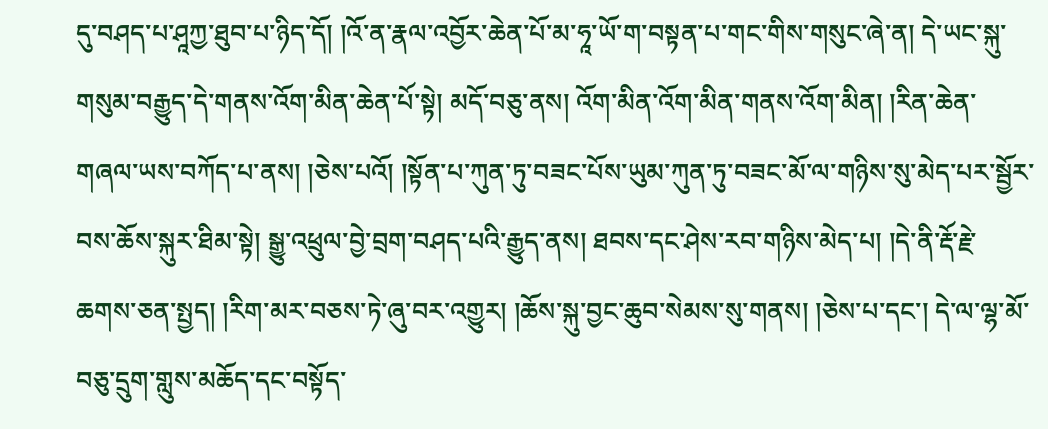དུ་བཤད་པ་ཤཱཀྱ་ཐུབ་པ་ཉིད་དོ། །འོ་ན་རྣལ་འབྱོར་ཆེན་པོ་མ་ཧཱ་ཡོ་ག་བསྟན་པ་གང་གིས་གསུང་ཞེ་ན། དེ་ཡང་སྐུ་གསུམ་བརྒྱུད་དེ་གནས་འོག་མིན་ཆེན་པོ་སྟེ། མདོ་བཅུ་ནས། འོག་མིན་འོག་མིན་གནས་འོག་མིན། །རིན་ཆེན་གཞལ་ཡས་བཀོད་པ་ནས། །ཅེས་པའོ། །སྟོན་པ་ཀུན་ཏུ་བཟང་པོས་ཡུམ་ཀུན་ཏུ་བཟང་མོ་ལ་གཉིས་སུ་མེད་པར་སྦྱོར་བས་ཆོས་སྐུར་ཐིམ་སྟེ། སྒྱུ་འཕྲུལ་བྱེ་བྲག་བཤད་པའི་རྒྱུད་ནས། ཐབས་དང་ཤེས་རབ་གཉིས་མེད་པ། །དེ་ནི་རྡོ་རྗེ་ཆགས་ཅན་སྤྱད། །རིག་མར་བཅས་ཏེ་ཞུ་བར་འགྱུར། །ཆོས་སྐུ་བྱང་ཆུབ་སེམས་སུ་གནས། །ཅེས་པ་དང་། དེ་ལ་ལྷ་མོ་བཅུ་དྲུག་གླུས་མཆོད་དང་བསྟོད་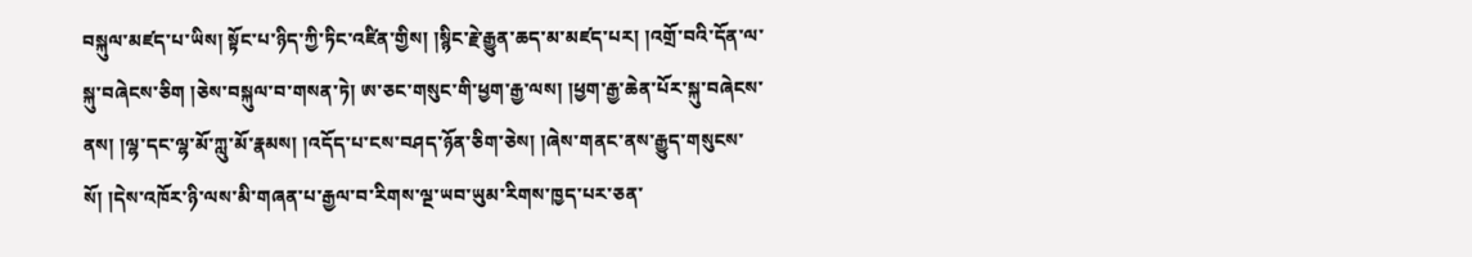བསྐུལ་མཛད་པ་ཡིས། སྟོང་པ་ཉིད་ཀྱི་ཏིང་འཛིན་གྱིས། །སྙིང་རྗེ་རྒྱུན་ཆད་མ་མཛད་པར། །འགྲོ་བའི་དོན་ལ་སྐུ་བཞེངས་ཅིག །ཅེས་བསྐུལ་བ་གསན་ཏེ། ཨ་ཅང་གསུང་གི་ཕྱག་རྒྱ་ལས། །ཕྱག་རྒྱ་ཆེན་པོར་སྐུ་བཞེངས་ནས། །ལྷ་དང་ལྷ་མོ་ཀླུ་མོ་རྣམས། །འདོད་པ་ངས་བཤད་ཉོན་ཅིག་ཅེས། །ཞེས་གནང་ནས་རྒྱུད་གསུངས་སོ། །དེས་འཁོར་ཉི་ལས་མི་གཞན་པ་རྒྱལ་བ་རིགས་ལྔ་ཡབ་ཡུམ་རིགས་ཁྱད་པར་ཅན་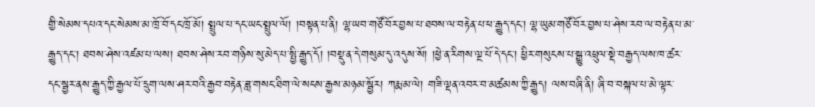གྱི་སེམས་དཔའ་དང་སེམས་མ་ཁྲོ་བོ་དང་ཁྲོ་མོ། སྤྲུལ་པ་དང་ཡང་སྤྲུལ་ལོ། །བསྟན་པ་ནི། ལྷ་ཡབ་གཙོ་བོར་བྱས་པ་ཐབས་ལ་བརྟེན་པ་ཕ་རྒྱུད་དང་། ལྷ་ཡུམ་གཙོ་བོར་བྱས་པ་ཤེས་རབ་ལ་བརྟེན་པ་མ་རྒྱུད་དང་། ཐབས་ཤེས་འཛམ་པ་ལས། ཐབས་ཤེས་རབ་གཉིས་སུ་མེད་པ་སྤྱི་རྒྱུད་དོ། །བསྡུ་ན་དེ་གསུམ་དུ་འདུས་སོ། །ཕྱེ་ན་རིགས་ལྔ་པོ་དེ་དང་། ཕྱིར་གསུངས་པ་སྒྱུ་འཕྲུལ་སྡེ་བརྒྱད་ལས་ཁ་ཚར་དང་སྦྱར་ནས་རྒྱུད་ཀྱི་རྒྱལ་པོ་དྲུག་ལས་ཤར་བའི་རྒྱབ་བརྟེན་ཟླ་གསང་ཐིག་ལེ་སངས་རྒྱས་མཉམ་སྦྱོར། ཀརྨ་མ་ལེ། གཟི་ལྡན་འབར་བ་མཚམས་ཀྱི་རྒྱུད། ལས་བཞི་ནི། ཞི་བ་བསྐལ་པ་མེ་ལྟར་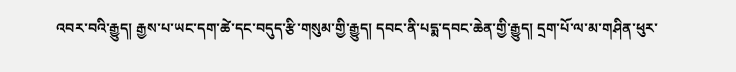འབར་བའི་རྒྱུད། རྒྱས་པ་ཡང་དག་ཚེ་དང་བདུད་རྩི་གསུམ་གྱི་རྒྱུད། དབང་ནི་པདྨ་དབང་ཆེན་གྱི་རྒྱུད། དྲག་པོ་ལ་མ་གཤིན་ཕུར་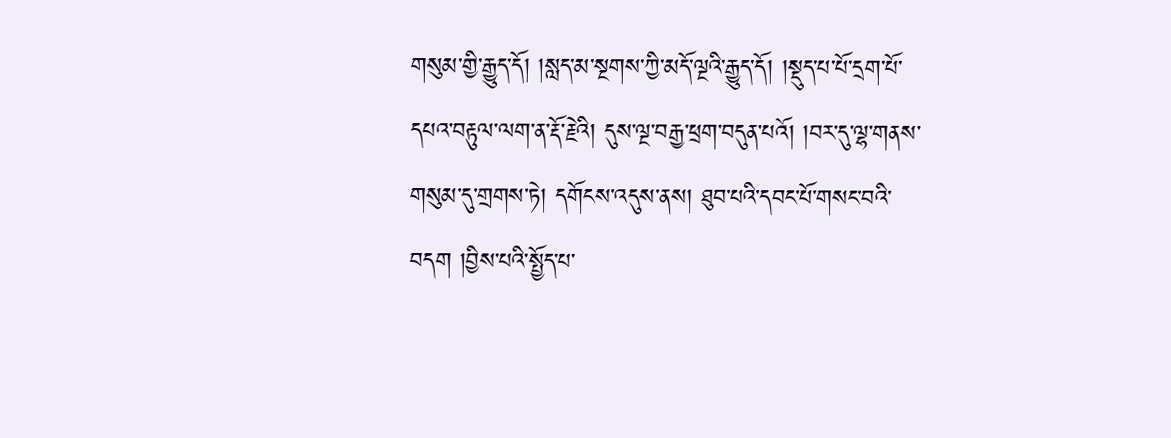གསུམ་གྱི་རྒྱུད་དོ། །སླད་མ་སྔགས་ཀྱི་མདོ་ལྔའི་རྒྱུད་དོ། །སྡུད་པ་པོ་དྲག་པོ་དཔའ་བརྟུལ་ལག་ན་རྡོ་རྗེའི། དུས་ལྔ་བརྒྱ་ཕྲག་བདུན་པའོ། །བར་དུ་ལྷ་གནས་གསུམ་དུ་གྲགས་ཏེ། དགོངས་འདུས་ནས། ཐུབ་པའི་དབང་པོ་གསང་བའི་བདག །བྱིས་པའི་སྤྱོད་པ་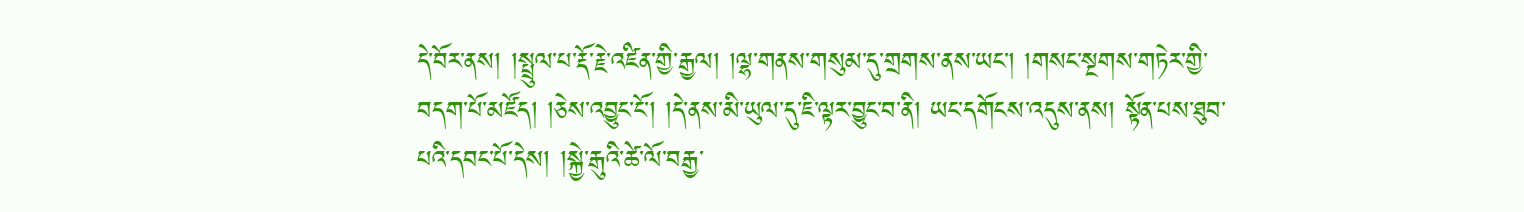དེ་བོར་ནས། །སྤྲུལ་པ་རྡོ་རྗེ་འཛིན་གྱི་རྒྱལ། །ལྷ་གནས་གསུམ་དུ་གྲགས་ནས་ཡང་། །གསང་སྔགས་གཏེར་གྱི་བདག་པོ་མཛོད། །ཅེས་འབྱུང་ངོ་། །དེ་ནས་མི་ཡུལ་དུ་ཇི་ལྟར་བྱུང་བ་ནི། ཡང་དགོངས་འདུས་ནས། སྟོན་པས་ཐུབ་པའི་དབང་པོ་དེས། །སྐྱེ་རྒུའི་ཚེ་ལོ་བརྒྱ་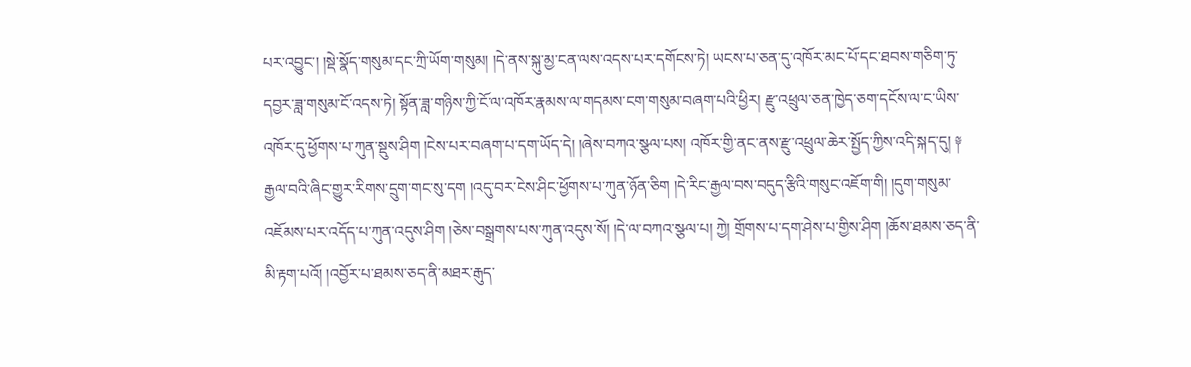པར་འབྱུང་། །སྡེ་སྣོད་གསུམ་དང་ཀྲི་ཡོག་གསུམ། །དེ་ནས་སྐུ་མྱ་ངན་ལས་འདས་པར་དགོངས་ཏེ། ཡངས་པ་ཅན་དུ་འཁོར་མང་པོ་དང་ཐབས་གཅིག་ཏུ་དབྱར་ཟླ་གསུམ་ངོ་འདས་ཏེ། སྟོན་ཟླ་གཉིས་ཀྱི་ངོ་ལ་འཁོར་རྣམས་ལ་གདམས་ངག་གསུམ་བཞག་པའི་ཕྱིར། རྫུ་འཕྲུལ་ཅན་ཁྱེད་ཅག་དངོས་ལ་ང་ཡིས་འཁོར་དུ་ཕྱོགས་པ་ཀུན་སྡུས་ཤིག །ངེས་པར་བཞག་པ་དག་ཡོད་དེ། །ཞེས་བཀའ་སྩལ་པས། འཁོར་གྱི་ནང་ནས་རྫུ་འཕྲུལ་ཆེར་སྤྱོད་ཀྱིས་འདི་སྐད་དུ། ༈ རྒྱལ་བའི་ཞིང་གྱུར་རིགས་དྲུག་གང་སུ་དག །འདུ་བར་ངེས་ཤིང་ཕྱོགས་པ་ཀུན་ཉོན་ཅིག །དེ་རིང་རྒྱལ་བས་བདུད་རྩིའི་གསུང་འཇོག་གི། །དུག་གསུམ་འཇོམས་པར་འདོད་པ་ཀུན་འདུས་ཤིག །ཅེས་བསྒྲགས་པས་ཀུན་འདུས་སོ། །དེ་ལ་བཀའ་སྩལ་པ། ཀྱེ། གྲོགས་པ་དག་ཤེས་པ་གྱིས་ཤིག །ཆོས་ཐམས་ཅད་ནི་མི་རྟག་པའོ། །འབྱོར་པ་ཐམས་ཅད་ནི་མཐར་རྒུད་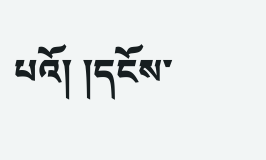པའོ། །དངོས་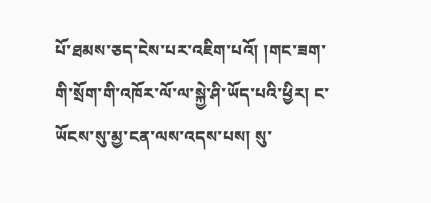པོ་ཐམས་ཅད་ངེས་པར་འཇིག་པའོ། །གང་ཟག་གི་སྲོག་གི་འཁོར་ལོ་ལ་སྐྱེ་ཤི་ཡོད་པའི་ཕྱིར། ང་ཡོངས་སུ་མྱ་ངན་ལས་འདས་པས། སུ་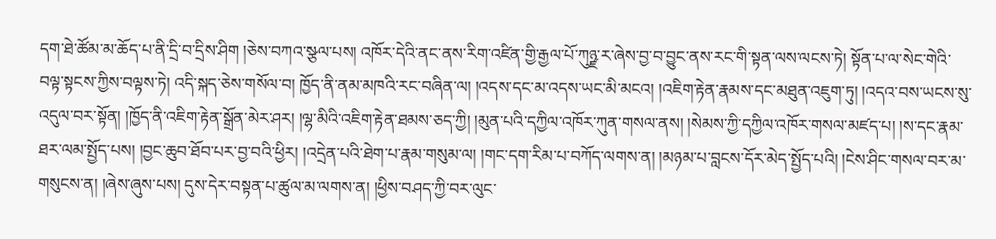དག་ཐེ་ཚོམ་མ་ཆོད་པ་ནི་དྲི་བ་དྲིས་ཤིག །ཅེས་བཀའ་སྩལ་པས། འཁོར་དེའི་ནང་ནས་རིག་འཛིན་གྱི་རྒྱལ་པོ་ཀུཉྫ་ར་ཞེས་བྱ་བ་བྱུང་ནས་རང་གི་སྟན་ལས་ལངས་ཏེ། སྟོན་པ་ལ་སེང་གེའི་བལྟ་སྟངས་ཀྱིས་བལྟས་ཏེ། འདི་སྐད་ཅེས་གསོལ་བ། ཁྱོད་ནི་ནམ་མཁའི་རང་བཞིན་ལ། །འདས་དང་མ་འདས་ཡང་མི་མངའ། །འཇིག་རྟེན་རྣམས་དང་མཐུན་འཇུག་ཏུ། །འདའ་བས་ཡངས་སུ་འདུལ་བར་སྟོན། །ཁྱོད་ནི་འཇིག་རྟེན་སྒྲོན་མེར་ཤར། །ལྷ་མིའི་འཇིག་རྟེན་ཐམས་ཅད་ཀྱི། །མུན་པའི་དཀྱིལ་འཁོར་ཀུན་གསལ་ནས། །སེམས་ཀྱི་དཀྱིལ་འཁོར་གསལ་མཛད་པ། །ས་དང་རྣམ་ཐར་ལམ་སྤྱོད་པས། །བྱང་ཆུབ་ཐོབ་པར་བྱ་བའི་ཕྱིར། །འདྲེན་པའི་ཐེག་པ་རྣམ་གསུམ་ལ། །གང་དག་རིམ་པ་བཀོད་ལགས་ན། །མཉམ་པ་བླངས་དོར་མེད་སྤྱོད་པའི། །ངེས་ཤིང་གསལ་བར་མ་གསུངས་ན། །ཞེས་ཞུས་པས། དུས་དེར་བསྟན་པ་ཚུལ་མ་ལགས་ན། །ཕྱིས་བཤད་ཀྱི་བར་ལུང་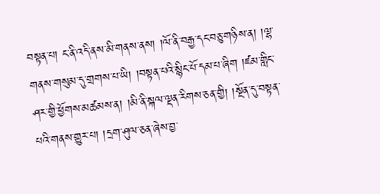བསྟན་པ། ང་ནི་འདི་ནས་མི་གནས་ནས། །ལོ་ནི་བརྒྱ་དང་བཅུ་གཉིས་ན། །ལྷ་གནས་གསུམ་དུ་གྲགས་པ་ཡི། །བསྟན་པའི་སྙིང་པོ་དམ་པ་ཞིག །ཛམ་གླིང་ཤར་གྱི་ཕྱོགས་མཚམས་ན། །མི་ནི་སྐལ་ལྡན་རིགས་ཅན་གྱི། །སྔོན་དུ་བསྟན་པའི་གནས་གྱུར་པ། །དྲག་ཤུལ་ཅན་ཞེས་བྱ་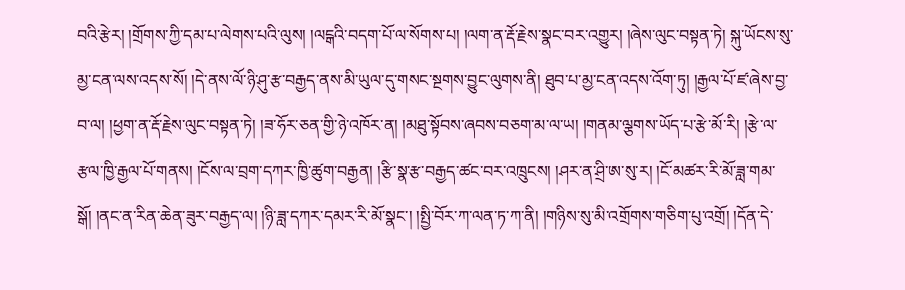བའི་རྩེར། །གྲོགས་ཀྱི་དམ་པ་ལེགས་པའི་ལུས། །ལངྒའི་བདག་པོ་ལ་སོགས་པ། །ལག་ན་རྡོ་རྗེས་སྣང་བར་འགྱུར། །ཞེས་ལུང་བསྟན་ཏེ། སྐུ་ཡོངས་སུ་མྱ་ངན་ལས་འདས་སོ། །དེ་ནས་ལོ་ཉི་ཤུ་རྩ་བརྒྱད་ནས་མི་ཡུལ་དུ་གསང་སྔགས་བྱུང་ལུགས་ནི། ཐུབ་པ་མྱ་ངན་འདས་འོག་ཏུ། །རྒྱལ་པོ་ཛ་ཞེས་བྱ་བ་ལ། །ཕྱག་ན་རྡོ་རྗེས་ལུང་བསྟན་ཏེ། །ཟ་ཧོར་ཅན་གྱི་ཉེ་འཁོར་ན། །མཐུ་སྟོབས་ཞབས་བཅག་མ་ལ་ཡ། །གནམ་ལྕགས་ཡོད་པ་རྩེ་མོ་རི། །རྩེ་ལ་རྩལ་ཁྱི་རྒྱལ་པོ་གནས། །ངོས་ལ་བྲག་དཀར་ཁྱི་ཚུག་བརྒྱན། །རྩི་སྣ་རྩ་བརྒྱད་ཚང་བར་འཁྲུངས། །ཤར་ན་ཤྲི་ཨ་སུ་ར། །ངོ་མཚར་རི་མོ་ཟླ་གམ་སྒོ། །ནང་ན་རིན་ཆེན་ཟུར་བརྒྱད་ལ། །ཉི་ཟླ་དཀར་དམར་རི་མོ་སྣང་། །སྤྱི་བོར་ཀ་ལན་ཏ་ཀ་ནི། །གཉིས་སུ་མི་འགྲོགས་གཅིག་པུ་འགྲོ། །དོན་དེ་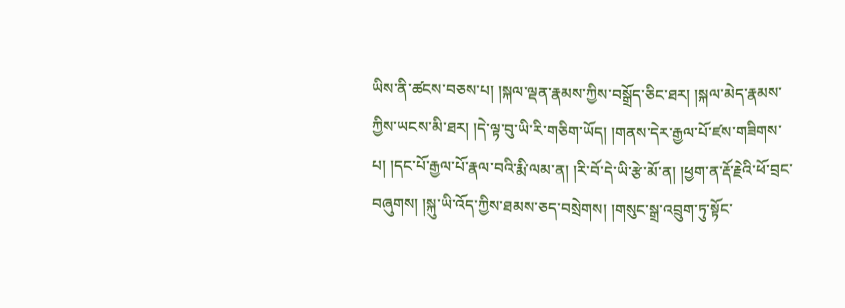ཡིས་ནི་ཚངས་བཅས་པ། །སྐལ་ལྡན་རྣམས་ཀྱིས་བསྒྲོད་ཅིང་ཐར། །སྐལ་མེད་རྣམས་ཀྱིས་ཡངས་མི་ཐར། །དེ་ལྟ་བུ་ཡི་རི་གཅིག་ཡོད། །གནས་དེར་རྒྱལ་པོ་ཛས་གཟིགས་པ། །དང་པོ་རྒྱལ་པོ་རྣལ་བའི་རྨི་ལམ་ན། །རི་བོ་དེ་ཡི་རྩེ་མོ་ན། །ཕྱག་ན་རྡོ་རྗེའི་ཕོ་བྲང་བཞུགས། །སྐུ་ཡི་འོད་ཀྱིས་ཐམས་ཅད་བསྲེགས། །གསུང་སྒྲ་འབྲུག་ཏུ་སྟོང་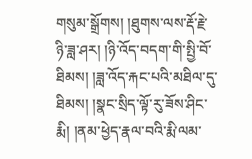གསུམ་སྒྲོགས། །ཐུགས་ལས་རྡོ་རྗེ་ཉི་ཟླ་ཤར། །ཉི་འོད་བདག་གི་སྤྱི་བོ་ཐིམས། །ཟླ་འོད་རྐང་པའི་མཐིལ་དུ་ཐིམས། །སྣང་སྲིད་ལྟོ་རུ་ཟོས་ཤིང་རྨི། །ནམ་ཕྱེད་རྣལ་བའི་རྨི་ལམ་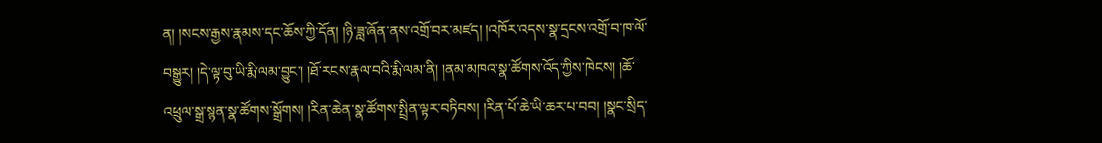ན། །སངས་རྒྱས་རྣམས་དང་ཆོས་ཀྱི་དོན། །ཉི་ཟླ་ཞོན་ནས་འགྲོ་བར་མཛད། །འཁོར་འདས་སྣ་དྲངས་འགྲོ་བ་ཁ་ལོ་བསྒྱུར། །དེ་ལྟ་བུ་ཡི་རྨི་ལམ་བྱུང་། །ཐོ་རངས་རྣལ་བའི་རྨི་ལམ་ནི། །ནམ་མཁའ་སྣ་ཚོགས་འོད་ཀྱིས་ཁེངས། །ཆོ་འཕྲུལ་སྒྲ་སྙན་སྣ་ཚོགས་སྒྲོགས། །རིན་ཆེན་སྣ་ཚོགས་སྤྲིན་ལྟར་བཏིབས། །རིན་པོ་ཆེ་ཡི་ཆར་པ་བབ། །སྣང་སྲིད་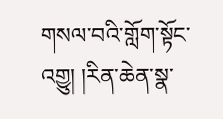གསལ་བའི་གློག་སྟོང་འགྱུ། །རིན་ཆེན་སྣ་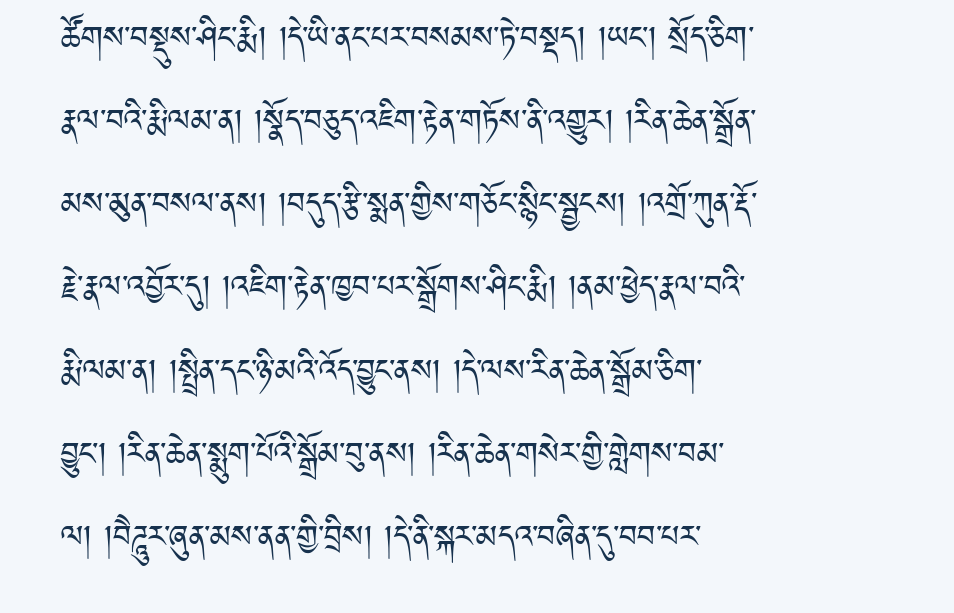ཚོགས་བསྡུས་ཤིང་རྨི། །དེ་ཡི་ནང་པར་བསམས་ཏེ་བསྡད། །ཡང་། སྲོད་ཅིག་རྣལ་བའི་རྨི་ལམ་ན། །སྣོད་བཅུད་འཇིག་རྟེན་གཏོས་ནི་འགྱུར། །རིན་ཆེན་སྒྲོན་མས་མུན་བསལ་ནས། །བདུད་རྩི་སྨན་གྱིས་གཅོང་སྙིང་སྦྱངས། །འགྲོ་ཀུན་རྡོ་རྗེ་རྣལ་འབྱོར་དུ། །འཇིག་རྟེན་ཁྱབ་པར་སྒྲོགས་ཤིང་རྨི། །ནམ་ཕྱེད་རྣལ་བའི་རྨི་ལམ་ན། །སྤྲིན་དང་ཉི་མའི་འོད་བྱུང་ནས། །དེ་ལས་རིན་ཆེན་སྒྲོམ་ཅིག་བྱུང་། །རིན་ཆེན་སྨུག་པོའི་སྒྲོམ་བུ་ནས། །རིན་ཆེན་གསེར་གྱི་གླེགས་བམ་ལ། །བཻཌཱུར་ཞུན་མས་ནན་གྱི་བྲིས། །དེ་ནི་སྐར་མདའ་བཞིན་དུ་བབ་པར་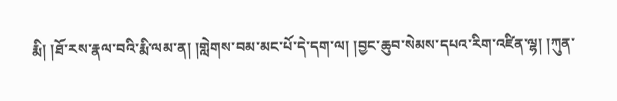རྨི། །ཐོ་རས་རྣལ་བའི་རྨི་ལམ་ན། །གླེགས་བམ་མང་པོ་དེ་དག་ལ། །བྱང་ཆུབ་སེམས་དཔའ་རིག་འཛིན་ལྷ། །ཀུན་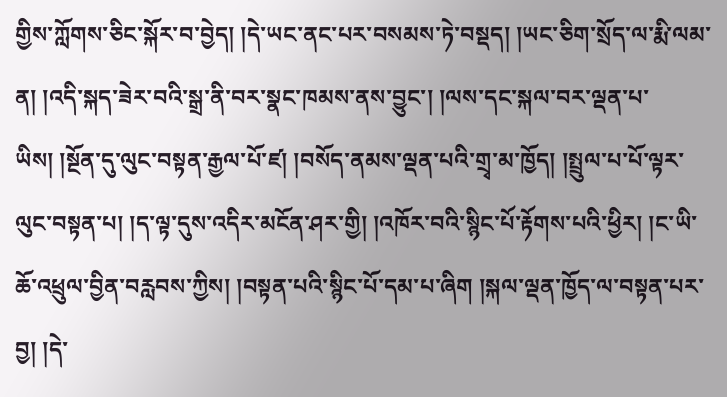གྱིས་ཀློགས་ཅིང་སྐོར་བ་བྱེད། །དེ་ཡང་ནང་པར་བསམས་ཏེ་བསྡད། །ཡང་ཅིག་སྲོད་ལ་རྨི་ལམ་ན། །འདི་སྐད་ཟེར་བའི་སྒྲ་ནི་བར་སྣང་ཁམས་ནས་བྱུང་། །ལས་དང་སྐལ་བར་ལྡན་པ་ཡིས། །སྔོན་དུ་ལུང་བསྟན་རྒྱལ་པོ་ཛ། །བསོད་ནམས་ལྡན་པའི་གྲྭ་མ་ཁྱོད། །སྤྲུལ་པ་པོ་ལྟར་ལུང་བསྟན་པ། །ད་ལྟ་དུས་འདིར་མངོན་ཤར་གྱི། །འཁོར་བའི་སྙིང་པོ་རྟོགས་པའི་ཕྱིར། །ང་ཡི་ཆོ་འཕྲུལ་བྱིན་བརླབས་ཀྱིས། །བསྟན་པའི་སྙིང་པོ་དམ་པ་ཞིག །སྐལ་ལྡན་ཁྱོད་ལ་བསྟན་པར་བྱ། །དེ་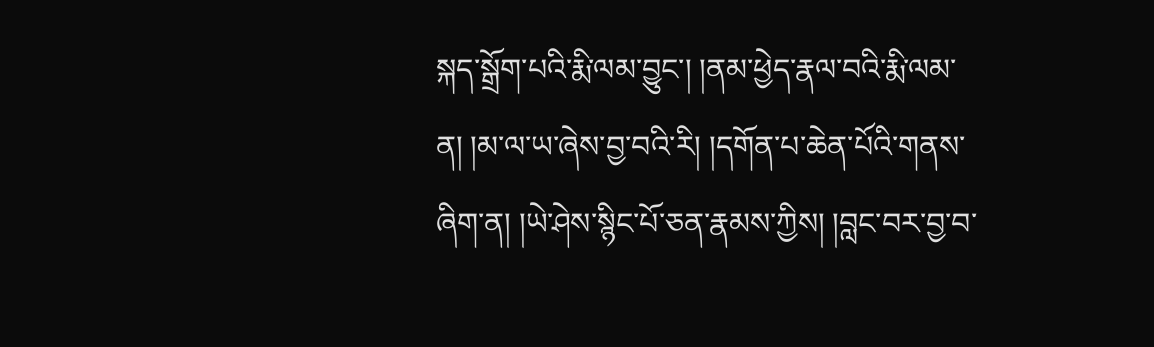སྐད་སྒྲོག་པའི་རྨི་ལམ་བྱུང་། །ནམ་ཕྱེད་རྣལ་བའི་རྨི་ལམ་ན། །མ་ལ་ཡ་ཞེས་བྱ་བའི་རི། །དགོན་པ་ཆེན་པོའི་གནས་ཞིག་ན། །ཡེ་ཤེས་སྙིང་པོ་ཅན་རྣམས་ཀྱིས། །བླང་བར་བྱ་བ་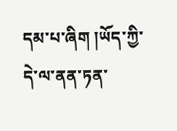དམ་པ་ཞིག །ཡོད་ཀྱི་དེ་ལ་ནན་ཏན་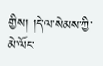གྱིས། །དེ་ལ་སེམས་ཀྱི་མེ་ལོང་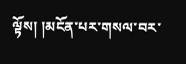ལྟོས། །མངོན་པར་གསལ་བར་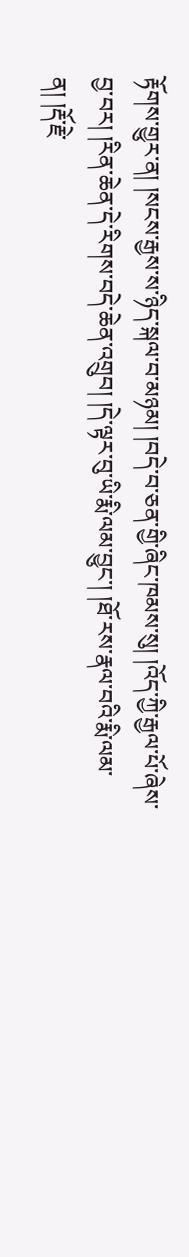རྟོགས་གྱུར་ན། །སངས་རྒྱས་ས་ཉིད་སྐལ་བ་མཉམ། །བདེ་བ་ཅན་གྱི་ཞིང་ཁམས་སུ། །འོད་ཀྱི་རྒྱལ་པོ་ཞེས་བྱ་བར། །རིན་ཆེན་དེ་རིགས་བདེ་ཆེན་འགྲུབ། །དེ་ལྟར་བུ་ཡི་རྨི་ལམ་བྱུང་། །ཐོ་རས་རྣལ་བའི་རྨི་ལམ་ན། །རྡོ་རྗེ་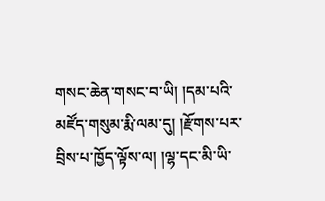གསང་ཆེན་གསང་བ་ཡི། །དམ་པའི་མཛོད་གསུམ་རྨི་ལམ་དུ། །རྫོགས་པར་བྲིས་པ་ཁྱོད་ལྟོས་ལ། །ལྷ་དང་མི་ཡི་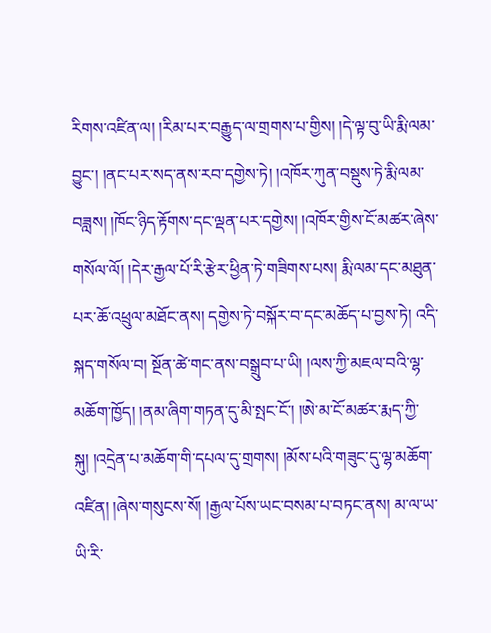རིགས་འཛིན་ལ། །རིམ་པར་བརྒྱུད་ལ་གྲགས་པ་གྱིས། །དེ་ལྟ་བུ་ཡི་རྨི་ལམ་བྱུང་། །ནང་པར་སད་ནས་རབ་དགྱེས་ཏེ། །འཁོར་ཀུན་བསྡུས་ཏེ་རྨི་ལམ་བཟླས། །ཁོང་ཉིད་རྟོགས་དང་ལྡན་པར་དགྱེས། །འཁོར་གྱིས་ངོ་མཚར་ཞེས་གསོལ་ལོ། །དེར་རྒྱལ་པོ་རི་རྩེར་ཕྱིན་ཏེ་གཟིགས་པས། རྨི་ལམ་དང་མཐུན་པར་ཆོ་འཕྲུལ་མཐོང་ནས། དགྱེས་ཏེ་བསྐོར་བ་དང་མཆོད་པ་བྱས་ཏེ། འདི་སྐད་གསོལ་བ། སྔོན་ཚེ་གང་ནས་བསྒྲུབ་པ་ཡི། །ལས་ཀྱི་མཇལ་བའི་ལྷ་མཆོག་ཁྱོད། །ནམ་ཞིག་གཏན་དུ་མི་སྤང་ངོ་། །ཨེ་མ་ངོ་མཚར་རྨད་ཀྱི་སྐུ། །འདྲེན་པ་མཆོག་གི་དཔལ་དུ་གྲགས། །མོས་པའི་གཟུང་དུ་ལྷ་མཆོག་འཛིན། །ཞེས་གསུངས་སོ། །རྒྱལ་པོས་ཡང་བསམ་པ་བཏང་ནས། མ་ལ་ཡ་ཡི་རི་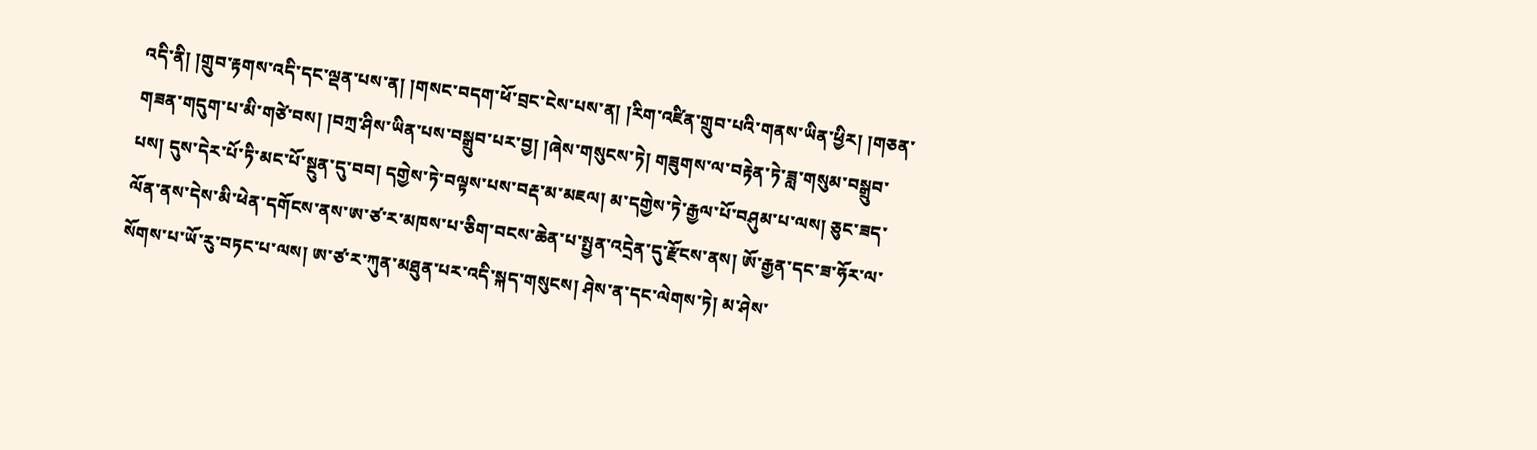འདི་ནི། །གྲུབ་རྟགས་འདི་དང་ལྡན་པས་ན། །གསང་བདག་ཕོ་བྲང་ངེས་པས་ན། །རིག་འཛིན་གྲུབ་པའི་གནས་ཡིན་ཕྱིར། །གཅན་གཟན་གདུག་པ་མི་གཙེ་བས། །བཀྲ་ཤིས་ཡིན་པས་བསྒྲུབ་པར་བྱ། །ཞེས་གསུངས་ཏེ། གཟུགས་ལ་བརྟེན་ཏེ་ཟླ་གསུམ་བསྒྲུབ་པས། དུས་དེར་པོ་ཏི་མང་པོ་སྔུན་དུ་བབ། དགྱེས་ཏེ་བལྟས་པས་བརྡ་མ་མཇལ། མ་དགྱེས་ཏེ་རྒྱལ་པོ་བཤུམ་པ་ལས། ཅུང་ཟད་ལོན་ནས་དེས་མི་ཕེན་དགོངས་ནས་ཨ་ཙ་ར་མཁས་པ་ཅིག་བངས་ཆེན་པ་སྤྱན་འདྲེན་དུ་རྫོངས་ནས། ཨོ་རྒྱན་དང་ཟ་ཧོར་ལ་སོགས་པ་ཡོ་རུ་བཏང་པ་ལས། ཨ་ཙ་ར་ཀུན་མཐུན་པར་འདི་སྐད་གསུངས། ཤེས་ན་དང་ལེགས་ཏེ། མ་ཤེས་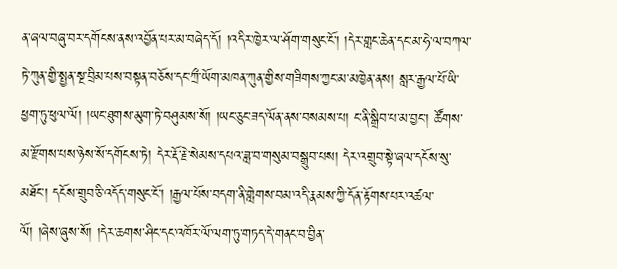ན་ཞལ་བཞུ་བར་དགོངས་ནས་འབྱོན་པར་མ་བཞེད་དོ། །འདིར་ཁྱེར་ལ་ཤོག་གསུང་ངོ་། །དེར་གླང་ཆེན་དང་མ་ཧེ་ལ་བཀལ་ཏེ་ཀུན་གྱི་སྤྱན་སྔ་བྲིམ་པས་བསྟན་བཅོས་དང་ཀྲྀ་ཡོག་མཁན་ཀུན་གྱིས་གཟིགས་ཀྱང་མ་མཁྱེན་ནས། སླར་རྒྱལ་པོ་ཡི་ཕྱག་ཏུ་ཕུལ་ལོ། །ཡང་ཐུགས་མུག་ཏེ་བཤུམས་སོ། །ཡང་ཅུང་ཟད་ལོན་ནས་བསམས་པ། ང་ནི་སྒྲིབ་པ་མ་བྱང་། ཚོགས་མ་རྫོགས་པས་ཉེས་སོ་དགོངས་ཏེ། དེར་རྡོ་རྗེ་སེམས་དཔའ་ཟླ་བ་གསུམ་བསྒྲུབ་པས། དེར་འགྲུབ་སྟེ་ཞལ་དངོས་སུ་མཐོང་། དངོས་གྲུབ་ཅི་འདོད་གསུང་ངོ་། །རྒྱལ་པོས་བདག་ནི་གླེགས་བམ་འདི་རྣམས་ཀྱི་དོན་རྟོགས་པར་འཚལ་ལོ། །ཞེས་ཞུས་སོ། །དེར་ཆགས་ཤིང་དང་འཁོར་ལོ་ལག་ཏུ་གཏད་དེ་གནང་བ་བྱིན་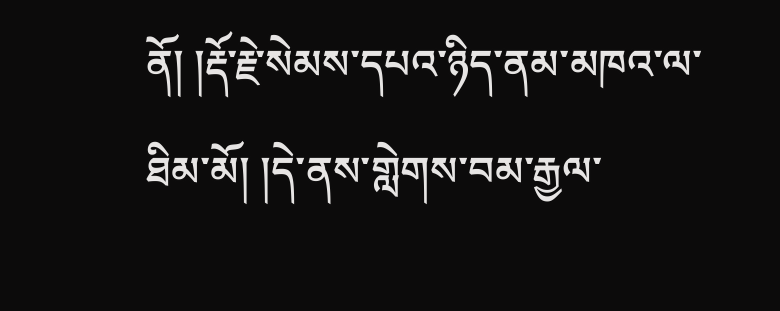ནོ། །རྡོ་རྗེ་སེམས་དཔའ་ཉིད་ནམ་མཁའ་ལ་ཐིམ་མོ། །དེ་ནས་གླེགས་བམ་རྒྱལ་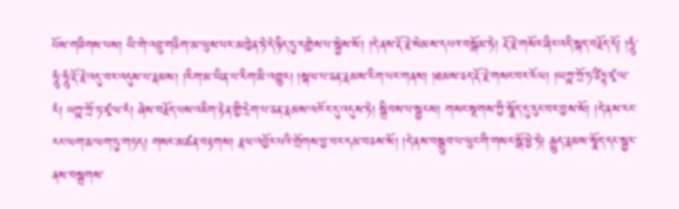པོས་གཟིགས་པས། ཡི་གེ་འབྲུ་གཅིག་མ་ལུས་པར་མཁྱེན་ཏེ་དེ་ཉིད་ཏུ་དགྱེས་པ་སྐྱེས་སོ། །དེ་ནས་རྡོ་རྗེ་སེམས་དཔའ་བསྒོམ་ཏེ། རྡོ་རྗེ་གསོར་ཞིང་འདི་སྐད་བརྗོད་དོ། །ཧཱུཾ་ཧཱུཾ་ཧཱུཾ་རྡོ་རྗེ་འདུ་བར་འདུས་པ་རྣམས། །རིག་མ་ཡིན་པ་རིག་མི་འགྱུར། །སྐལ་པ་ཅན་རྣམས་རིག་པར་གནས། །ཐམས་ཅད་རྡོ་རྗེ་གསང་བར་རོལ། །ཡཀྵ་ཀྲོ་ཏ་ཙིཏྟ་ཛྭ་ལ་རཾ། ཡཀྵ་ཀྲོ་ཏ་ཛྭ་ལ་རཾ། ཞེས་བརྗོད་པས་འཇིག་རྟེན་གྱི་དྲེག་པ་ཅན་རྣམས་འཁོར་དུ་འདུས་ཏེ། སྒྲིབས་པ་སྦྱངས། གསང་སྔགས་ཀྱི་སྣོད་དུ་རུང་བར་བྱས་སོ། །དེ་ནས་རང་རང་ལག་ཆ་ལག་ཏུ་གཏད། གསང་མཚན་བརྟགས། རྣལ་འབྱོར་པའི་གྲོགས་བྱ་བར་དམ་བཅས་སོ། །དེ་ནས་བསྒྲུབ་པ་ལུང་གི་གསང་སྒོ་ཕྱེ་ཏེ། རྒྱུད་རྣམས་སྣོད་དང་སྦྱར་ནས་བསྒྲགས་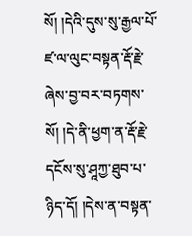སོ། །དེའི་དུས་སུ་རྒྱལ་པོ་ཛ་ལ་ལུང་བསྟན་རྡོ་རྗེ་ཞེས་བྱ་བར་བཏགས་སོ། །དེ་ནི་ཕྱག་ན་རྡོ་རྗེ་དངོས་སུ་ཤཱཀྱ་ཐུབ་པ་ཉིད་དོ། །དེས་ན་བསྟན་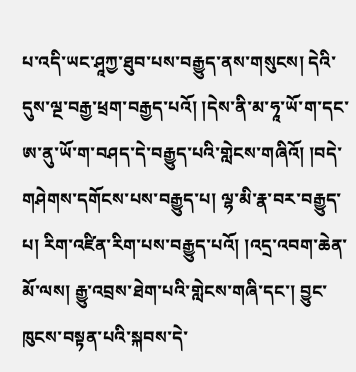པ་འདི་ཡང་ཤཱཀྱ་ཐུབ་པས་བརྒྱུད་ནས་གསུངས། དེའི་དུས་ལྔ་བརྒྱ་ཕྲག་བརྒྱད་པའོ། །དེས་ནི་མ་ཧཱ་ཡོ་ག་དང་ཨ་ནུ་ཡོ་ག་བཤད་དེ་བརྒྱུད་པའི་གླེངས་གཞིའོ། །བདེ་གཤེགས་དགོངས་པས་བརྒྱུད་པ། ལྷ་མི་རྣ་བར་བརྒྱུད་པ། རིག་འཛིན་རིག་པས་བརྒྱུད་པའོ། །འདྲ་འབག་ཆེན་མོ་ལས། རྒྱུ་འབྲས་ཐེག་པའི་གླེངས་གཞི་དང་། བྱུང་ཁུངས་བསྟན་པའི་སྐབས་དེ་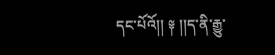དང་པོའོ།། ༈ །།ད་ནི་རྒྱུ་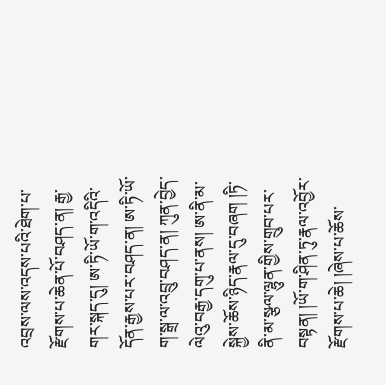འབྲས་ལས་འདས་པའི་ཐེག་པ་རྫོགས་པ་ཆེན་པོ་བཤད་ན། རྒྱ་གར་སྐད་དུ། ཨ་ཏི་ཡོ་ག་འདིའི་དོན་རྒྱས་པར་བཤད་ན། ཨ་ཏི་ཡོ་ག་སྒྲ་ལ་འབྲུ་བཤད་ན། ཀུན་བྱེད་ལེའུ་བརྒྱ་དགུ་པ་ནས། ཨ་ནི་མ་སྐྱེས་ཆོས་ཉིད་རྣལ་དུ་བཞག །ཏི་ནི་མ་སྩལ་ལྷུན་གྱིས་གྲུབ་པར་བསྟན། །ཡོ་ག་ཤིན་ཏུ་རྣལ་འབྱོར་རྫོགས་པ་ཆེ། །ཞེས་པ་ཆོས་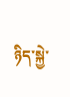ཉིད་སྐྱེ་